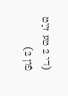(די 2 טע זײַט פֿון 2)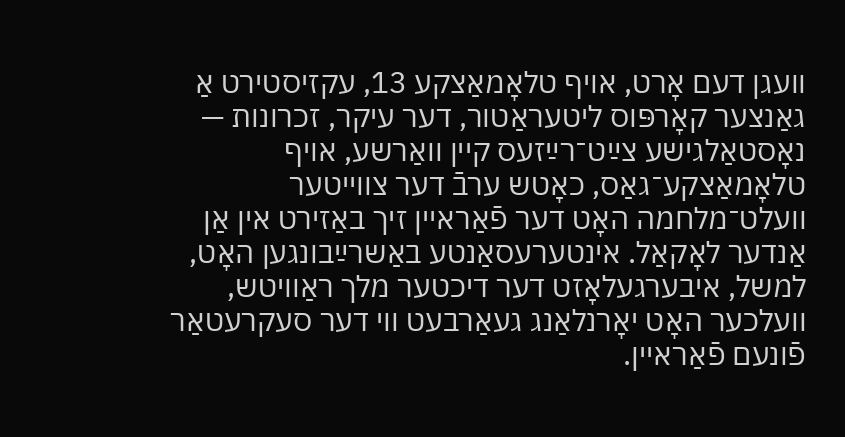וועגן דעם אָרט, אויף טלאָמאַצקע 13, עקזיסטירט אַ גאַנצער קאָרפּוס ליטעראַטור, דער עיקר, זכרונות — נאָסטאַלגישע צײַט־רײַזעס קיין וואַרשע, אויף טלאָמאַצקע־גאַס, כאָטש ערבֿ דער צווייטער וועלט־מלחמה האָט דער פֿאַראיין זיך באַזירט אין אַן אַנדער לאָקאַל. אינטערעסאַנטע באַשרײַבונגען האָט, למשל, איבערגעלאָזט דער דיכטער מלך ראַוויטש, וועלכער האָט יאָרנלאַנג געאַרבעט ווי דער סעקרעטאַר פֿונעם פֿאַראיין.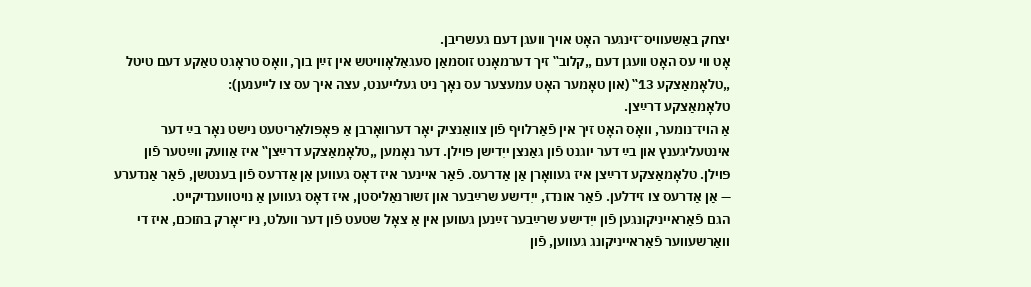יצחק באַשעוויס־זינגער האָט אויך וועגן דעם געשריבן.
אָט ווי עס האָט וועגן דעם „קלוב‟ זיך דערמאָנט זוסמאַן סעגאַלאָוויטש אין זײַן בוך, וואָס טראָגט טאַקע דעם טיטל „טלאָמאַצקע 13‟ (און טאָמער האָט עמעצער עס נאָך ניט געלייענט, עצה איך עס צו לייענען):
טלאָמאַצקע דרײַצן.
אַ הויז־נומער, וואָס האָט זיך אין פֿאַרלויף פֿון צוואַנציק יאָר דערוואָרבן אַ פּאָפּולאַריטעט נישט נאָר בײַ דער אינטעליגענץ און בײַ דער יוגנט פֿון גאַנצן ייִדישן פּוילן. דער נאָמען „טלאָמאַצקע דרײַצן‟ איז אַוועק ווײַטער פֿון פּוילן. טלאָמאַצקע דרײַצן איז געוואָרן אַן אַדרעס. פֿאַר איינער איז דאָס געווען אַן אַדרעס פֿון בענטשן, פֿאַר אַנדערע — אַן אַדרעס צו זידלען. פֿאַר אונדז, ייִדישע שרײַבער און זשורנאַליסטן, איז דאָס געווען אַ נויטווענדיקייט.
הגם פֿאַראייניקונגען פֿון ייִדישע שרײַבער זײַנען געווען אין אַ צאָל שטעט פֿון דער וועלט, ניו־יאָרק בתוכם, איז די וואַרשעווער פֿאַראייניקונג געווען, פֿון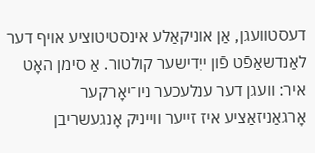דעסטוועגן, אַן אוניקאַלע אינסטיטוציע אויף דער לאַנדשאַפֿט פֿון ייִדישער קולטור. אַ סימן האָט איר: וועגן דער ענלעכער ניו־יאָרקער אָרגאַניזאַציע איז זייער ווייניק אָנגעשריבן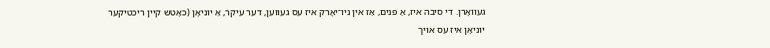געוואָרן. די סיבה איז, אַ פּנים, אַז אין ניו־יאָרק איז עס געווען, דער עיקר, אַ יוניאָן (כאָטש קיין ריכטיקער יוניאָן איז עס אויך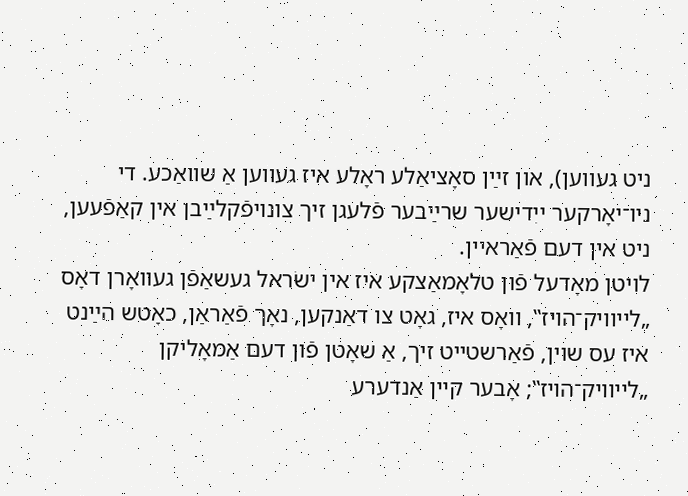ניט געווען), און זײַן סאָציאַלע ראָלע איז געווען אַ שוואַכע. די ניו־יאָרקער ייִדישער שרײַבער פֿלעגן זיך צונויפֿקלײַבן אין קאַפֿעען, ניט אין דעם פֿאַראיין.
לויטן מאָדעל פֿון טלאָמאַצקע איז אין ישׂראל געשאַפֿן געוואָרן דאָס „לייוויק־הויז‟, וואָס איז, גאָט צו דאַנקען, נאָך פֿאַראַן, כאָטש הײַנט איז עס שוין, פֿאַרשטייט זיך, אַ שאָטן פֿון דעם אַמאָליקן „לייוויק־הויז‟; אָבער קיין אַנדערע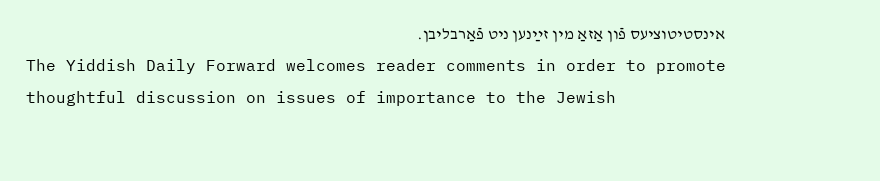אינסטיטוציעס פֿון אַזאַ מין זײַנען ניט פֿאַרבליבן.
The Yiddish Daily Forward welcomes reader comments in order to promote thoughtful discussion on issues of importance to the Jewish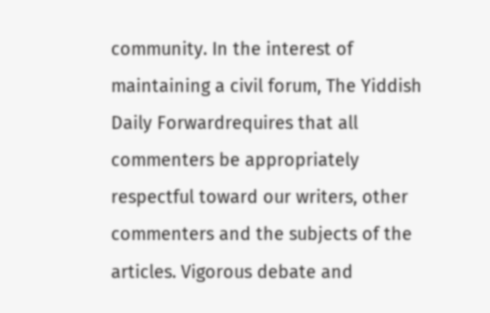community. In the interest of maintaining a civil forum, The Yiddish Daily Forwardrequires that all commenters be appropriately respectful toward our writers, other commenters and the subjects of the articles. Vigorous debate and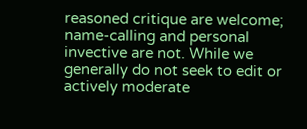reasoned critique are welcome; name-calling and personal invective are not. While we generally do not seek to edit or actively moderate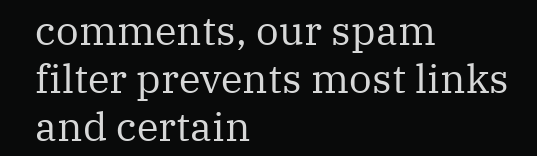comments, our spam filter prevents most links and certain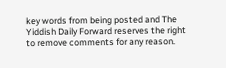key words from being posted and The Yiddish Daily Forward reserves the right to remove comments for any reason.